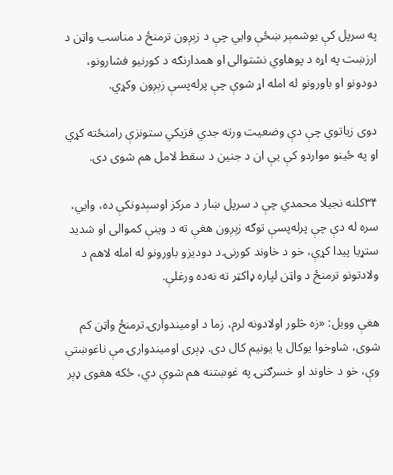په سرپل کې یوشمېر ښځې وایي چې د زېږون ترمنځ د مناسب واټن د ارزښت په اړه د پوهاوي نشتوالی او همدارنګه د کورنیو فشارونو، دودونو او باورونو له امله اړ شوې چې پرله‌پسې زېږون وکړي.

دوی زیاتوي چې دې وضعیت ورته جدي فزیکي ستونزې رامنځته کړي او په ځینو مواردو کې یې ان د جنین د سقط لامل هم شوی دی.

۳۴کلنه نجیلا محمدي چې د سرپل ښار د مرکز اوسېدونکې ده، وایي، سره له دې چې پرله‌پسې توګه زېږون هغې ته د وینې کموالی او شدید ستړیا پیدا کړې، خو د خاوند کورنۍ د دودیزو باورونو له امله لاهم د ولادتونو ترمنځ د واټن لپاره ډاکټر ته نه‌ده ورغلې.

هغې وویل: «زه څلور اولادونه لرم، زما د اومیندوارۍ ترمنځ واټن کم شوی، شاوخوا یوکال یا یونیم کال دی. ډېری اومیندوارۍ مې ناغوښتې وې، خو د خاوند او خسرګنۍ په غوښتنه هم شوې دي، ځکه هغوی ډېر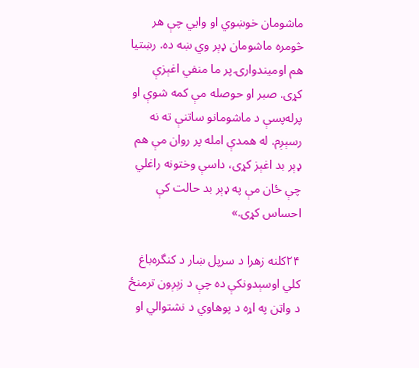ماشومان خوښوي او وایي چې هر څومره ماشومان ډېر وي ښه ده. رښتیا هم اومیندوارۍ پر ما منفي اغېزې کړی. صبر او حوصله مې کمه شوې او پرله‌پسې د ماشومانو ساتنې ته نه رسېږم. له همدې امله پر روان مې هم ډېر بد اغېز کړی، داسې وختونه راغلي چې ځان مې په ډېر بد حالت کې احساس کړی.»

۲۴کلنه زهرا د سرپل ښار د کنگره‌باغ کلي اوسېدونکې ده چې د زېږون ترمنځ د واټن په اړه د پوهاوي د نشتوالي او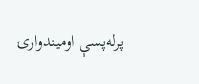پرله‌پسې اومیندوارۍ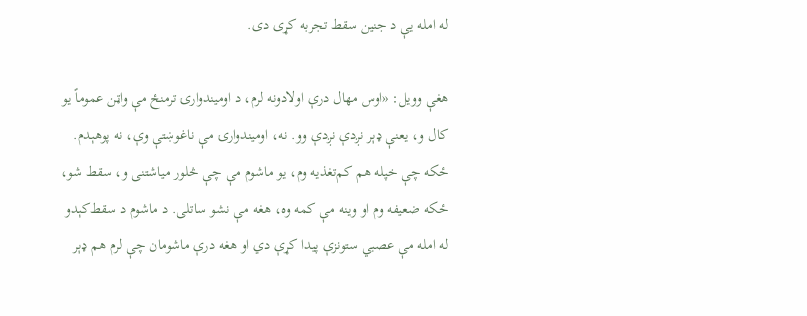له امله یې د جنین سقط تجربه کړی دی.

هغې وویل: «اوس مهال درې اولادونه لرم، د اومیندوارۍ ترمنځ مې واټن عموماً یو کال و، یعنې ډېر نږدې نږدې وو. نه، اومیندوارۍ مې ناغوښتې وې، نه پوهېدم. ځکه چې خپله هم کم‌تغذیه وم، یو ماشوم مې چې څلور میاشتنی و، سقط شو، ځکه ضعیفه وم او وینه مې کمه وه، هغه مې نشو ساتلی. د ماشوم د سقط‌کېدو له امله مې عصبي ستونزې پیدا کړې دي او هغه درې ماشومان چې لرم هم ډېر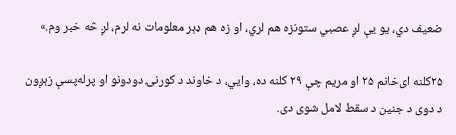ضعیف دي، یو یې لږ عصبي ستونزه هم لري، او زه هم ډېر معلومات نه لرم، لږ څه خبر وم.»

۲۵کلنه ای‌خانم ۲۵ او مریم چې ۲۹ کلنه ده، وايي، د خاوند د کورنۍ دودونو او پرله‌پسې زېږون د دوی د جنین د سقط لامل شوی دی.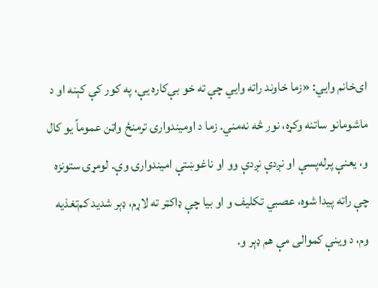ای‌خانم وايي: «زما خاوند راته وایي چې ته خو بې‌کاره یې، په کور کې کېنه او د ماشومانو ساتنه وکړه، نور څه نه‌مني. زما د اومیندوارۍ ترمنځ واټن عموماً یو کال و، یعنې پرله‌پسې او نږدې نږدې وو او ناغوښتې امیندوارۍ وې. لومړۍ ستونزه چې راته پیدا شوه، عصبي تکلیف و او بیا چې ډاکټر ته لاړم، ډېر شدید کم‌تغذیه وم، د وینې کموالی مې هم ډېر و.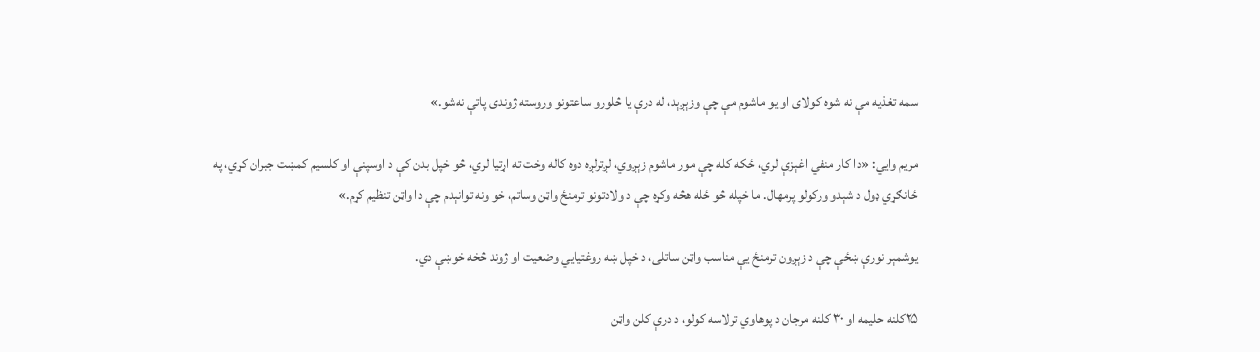سمه تغذیه مې نه شوه کولای او یو ماشوم مې چې وزېږېد، له درې یا څلورو ساعتونو وروسته ژوندی پاتې نه‌شو.»

مریم وايي: «دا کار منفي اغېزې لري، ځکه کله چې مور ماشوم زېږوي، لږترلږه دوه کاله وخت ته اړتیا لري، څو خپل بدن کې د اوسپنې او کلسیم کمښت جبران کړي، په ځانګړي ډول د شېدو ورکولو پرمهال. ما خپله څو ځله هڅه وکړه چې د ولادتونو ترمنځ واټن وساتم، خو ونه توانېدم چې دا واټن تنظیم کړم.»

یوشمېر نورې ښځې چې د زېږون ترمنځ یې مناسب واټن ساتلی، د خپل ښه روغتیایي وضعیت او ژوند څخه خوښې دي.

۲۵کلنه حلیمه او ۳۰ کلنه مرجان د پوهاوي ترلاسه کولو، د درې کلن واټن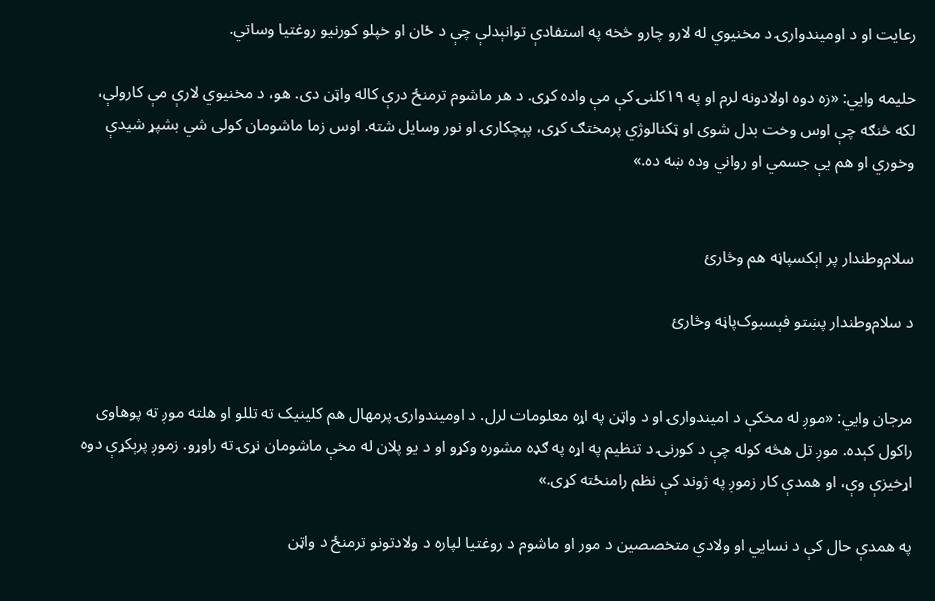رعایت او د اومیندوارۍ د مخنیوي له لارو چارو څخه په استفادې توانېدلې چې د ځان او خپلو کورنیو روغتیا وساتي.

حلیمه وايي: «زه دوه اولادونه لرم او په ۱۹کلنۍ کې مې واده کړی. د هر ماشوم ترمنځ درې کاله واټن دی. هو، د مخنیوي لارې مې کارولې، لکه څنګه چې اوس وخت بدل شوی او ټکنالوژي پرمختګ کړی، پېچکارۍ او نور وسایل شته. اوس زما ماشومان کولی شي بشپړ شیدې وخوري او هم یې جسمي او رواني وده ښه ده.»


سلام‌وطندار پر اېکسپاڼه هم وڅارئ

د سلام‌وطندار پښتو فېسبوک‌پاڼه وڅارئ


مرجان وايي: «موږ له مخکې د امیندوارۍ او د واټن په اړه معلومات لرل. د اومیندوارۍ پرمهال هم کلینیک ته تللو او هلته موږ ته پوهاوی راکول کېده. موږ تل هڅه کوله چې د کورنۍ د تنظیم په اړه په ګډه مشوره وکړو او د یو پلان له مخې ماشومان نړۍ ته راوړو. زموږ پرېکړې دوه اړخیزې وې، او همدې کار زموږ په ژوند کې نظم رامنځته کړی.»

په همدې حال کې د نسایي او ولادي متخصصین د مور او ماشوم د روغتیا لپاره د ولادتونو ترمنځ د واټن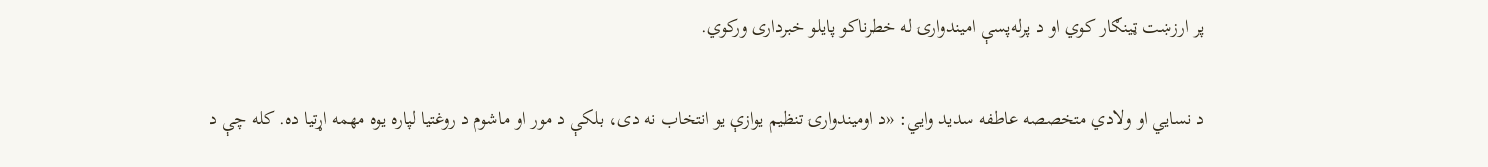پر ارزښت ټینګار کوي او د پرله‌پسې امیندوارۍ له خطرناکو پایلو خبرداری ورکوي.

د نسایي او ولادي متخصصه عاطفه سدید وایي: «د اومیندوارۍ تنظیم یوازې یو انتخاب نه دی، بلکې د مور او ماشوم د روغتیا لپاره یوه مهمه اړتیا ده. کله چې د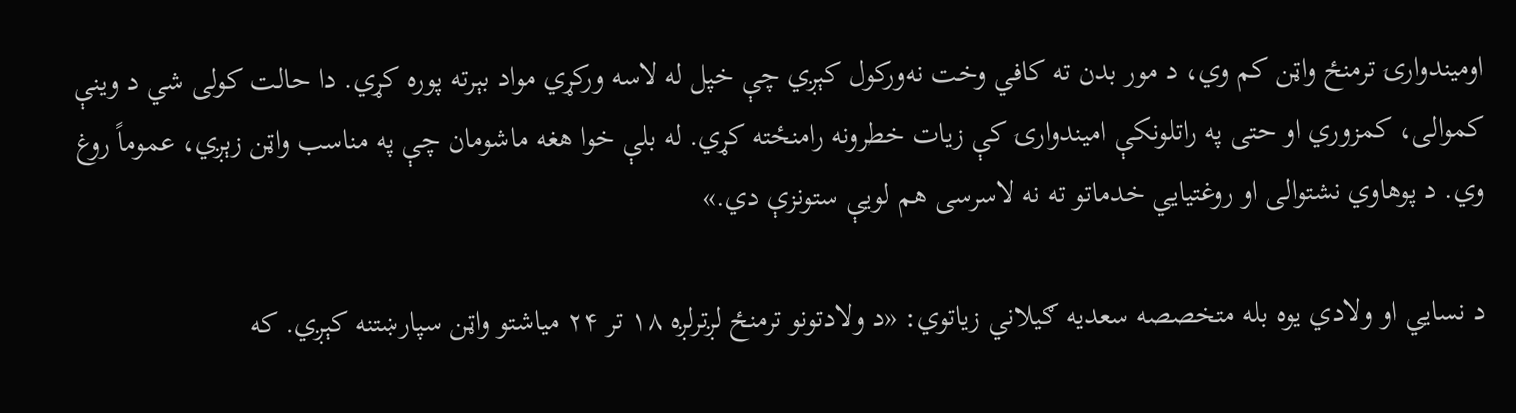اومیندوارۍ ترمنځ واټن کم وي، د مور بدن ته کافي وخت نه‌ورکول کېږي چې خپل له لاسه ورکړي مواد بېرته پوره کړي. دا حالت کولی شي د وینې کموالی، کمزوري او حتی په راتلونکې امیندوارۍ کې زیات خطرونه رامنځته کړي. له بلې خوا هغه ماشومان چې په مناسب واټن زېږي، عموماً روغ وي. د پوهاوي نشتوالی او روغتیایي خدماتو ته نه لاسرسی هم لویې ستونزې دي.»

د نسایي او ولادي یوه بله متخصصه سعدیه ګیلاني زیاتوي: «د ولادتونو ترمنځ لږترلږه ۱۸ تر ۲۴ میاشتو واټن سپارښتنه کېږي. که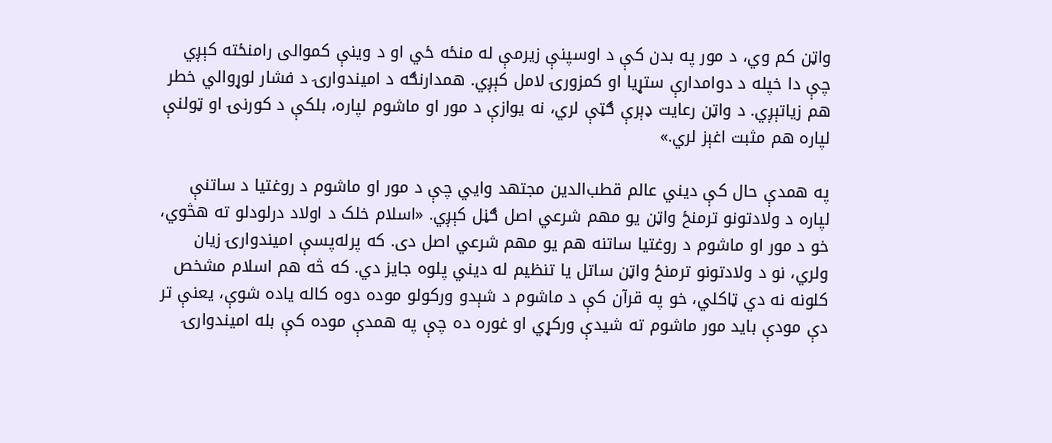واټن کم وي، د مور په بدن کې د اوسپنې زیرمې له منځه ځي او د وینې کموالی رامنځته کېږي چې دا خپله د دوامدارې ستړیا او کمزورۍ لامل کېږي. همدارنګه د امیندوارۍ د فشار لوړوالي خطر هم زیاتېږي. د واټن رعایت ډېرې ګټې لري، نه یوازې د مور او ماشوم لپاره، بلکې د کورنۍ او ټولنې لپاره هم مثبت اغېز لري.»

په همدې حال کې دیني عالم قطب‌الدین مجتهد وایي چې د مور او ماشوم د روغتیا د ساتنې لپاره د ولادتونو ترمنځ واټن یو مهم شرعي اصل ګڼل کېږي. «اسلام خلک د اولاد درلودلو ته هڅوي، خو د مور او ماشوم د روغتیا ساتنه هم یو مهم شرعي اصل دی. که پرله‌پسې امیندوارۍ زیان ولري، نو د ولادتونو ترمنځ واټن ساتل یا تنظیم له دیني پلوه جایز دي. که څه هم اسلام مشخص کلونه نه دي ټاکلي، خو په قرآن کې د ماشوم د شېدو ورکولو موده دوه کاله یاده شوې، یعنې تر دې مودې باید مور ماشوم ته شیدې ورکړي او غوره ده چې په همدې موده کې بله امیندوارۍ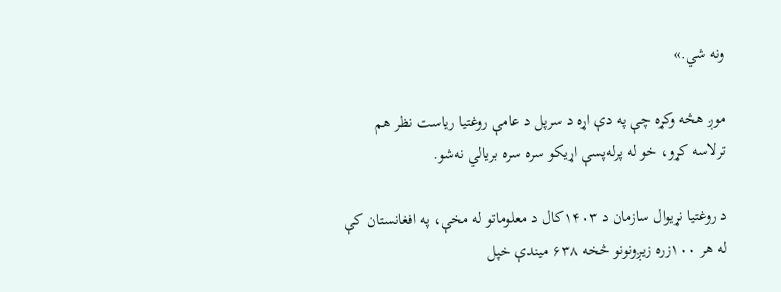ونه شي.»

موږ هڅه وکړه چې په دې اړه د سرپل د عامې روغتیا ریاست نظر هم ترلاسه کړو، خو له پرله‌پسې اړیکو سره سره بریالي نه‌شو.

د روغتیا نړیوال سازمان د ۱۴۰۳کال د معلوماتو له مخې، په افغانستان کې له هر ۱۰۰زره زیږونونو څخه ۶۳۸ میندې خپل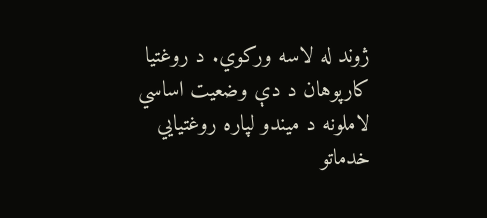ژوند له لاسه ورکوي. د روغتیا کارپوهان د دې وضعیت اساسي لاملونه د میندو لپاره روغتیایي خدماتو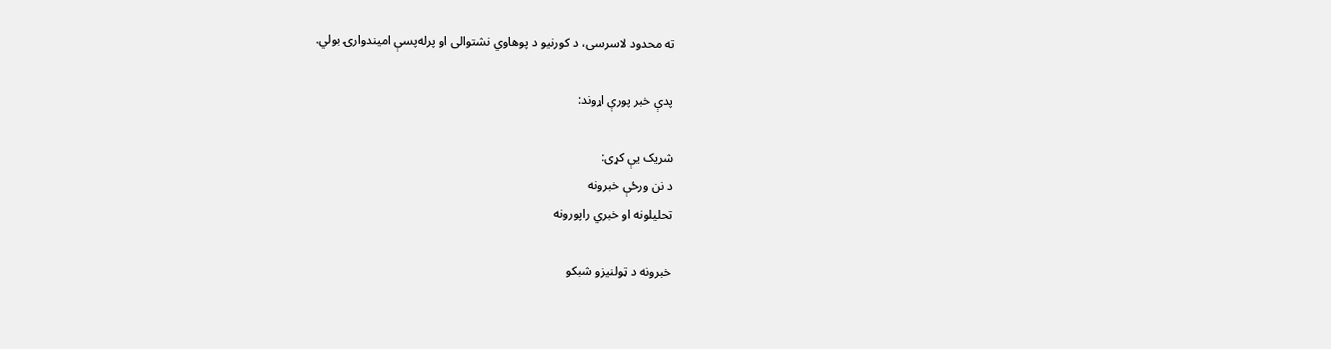ته محدود لاسرسی، د کورنیو د پوهاوي نشتوالی او پرله‌پسې امیندوارۍ بولي.

پدې خبر پورې اړوند:

شریک یې کړی:
د نن ورځې خبرونه
تحلیلونه او خبري راپورونه

خبرونه د ټولنیزو شبکو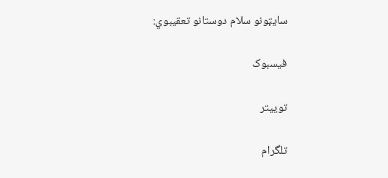سایټونو سلام دوستانو تعقیبوي:

فیسبوک

توییتر

تلگرام